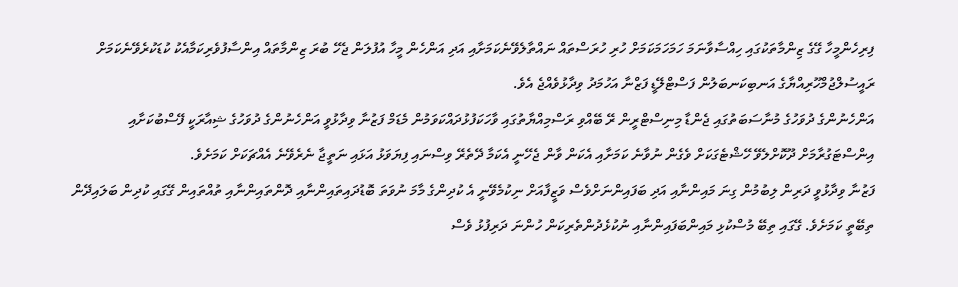ފިރިހެންމީހާ ގޭގެ ޒިންމާތަކުގައި ހިއްސާވާނަމަ ހަމަހަމަކަމަށް ހުރި ހުރަސްތައް ނައްތާލެވޭނެކަމަށާއި އަދި އަންހެން މީހާ އުފުލަން ޖެހޭ ބުރަ ޒިންމާތައް އިންސާފުވެރިކަމާއެކު ކުޑަކުރެވޭނެކަމަށް
ރައީސުލްޖުމްހޫރިއްޔާގެ އަނބިކަނބަލުން ފަސްޓްލޭޑީ ފަޒްނާ އަހުމަދު ވިދާޅުވެއްޖެ އެވެ.
އަންހެނުންގެ ދުވަހުގެ މުނާސަބަތުގައި ޖެންޑާ މިނިސްޓްރީން ރޭ ބޭއްވި ރަސްމިއްޔާތުގައި ވާހަކަފުޅުދައްކަވަމުން މެޑަމް ފަޒުނާ ވިދާޅުވީ އަންހެނުންގެ ދުވަހުގެ ޝިއާރަކީ ފޭސްބުކަށާއި އިންސްޓަގުރާމަށް ދޫކޮށްލެވޭ ހޭޝްޓެގަކަށް ވެގެން ނުވާނެ ކަމަށާއި އެކަން ވާން ޖެހޭނީ އެކަމާ ދޭތެރޭ ވިސްނައި ފިޔަވަޅު އަޅައި ނަތީޖާ ނެރެވޭނެ އެއްޗަކަށް ކަމަށެވެ.
ފަޒުނާ ވިދާޅުވީ ދަރިން ލިބުމުން ގިނަ މައިންނާއި އަދި ބަފައިންނަށްވެސް ވަޒީފާއަށް ނިކުމެވޭނީ އެ ކުދިންގެ މާމަ ނުވަތަ ބޮޑުދައިތައިންނާއި ދޮންތައިންނާއި ތުއްތައިން ގޭގައި ކުދިން ބަލައިދޭން ތިބޭތީ ކަމަށެވެ. ގޭގައި ތިބޭ މުސްކުޅި މައިންބަފައިންނާއި ނުކުޅެދުންތެރިކަން ހުންނަ ދަރިފުޅު ވެސް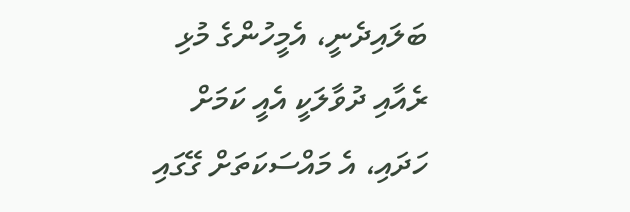ބަލައިދެނީ، އެމީހުންގެ މުޅި ރެއާއި ދުވާލަކީ އެއީ ކަމަށް ހަދައި، އެ މައްސަކަތަށް ގޭގައި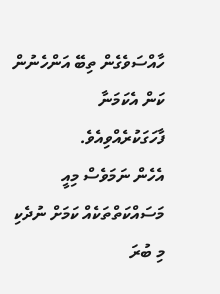ހާއްސަވެގެން ތިބޭ އަންހެނުން ކަން އެކަމަނާ ފާހަގަކުރެއްވިއެވެ.
އެހެން ނަމަވެސް މިއީ މަސައްކަތްތަކެއް ކަމަށް ނުދެކި މި ބުރަ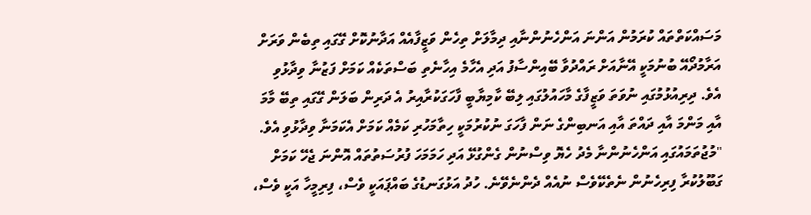މަސައްކަތްތައް ކުރަމުން އަންނަ އަންހެނުންނާއި ދިމާލަށް ތިހެން ވަޒީފާއެއް އަދާނުކޮށް ގޭގައި ތިބެން ވަރަށް އަރާމުދޯއޭ ބުނުމަކީ އޭނާއަށް ރައްދުވާ ބޭއިންސާފު އަދި އެހާމެ އިހާނެތި ބަސްތަކެއް ކަމަށް ފަޒުނާ ވިދާޅުވި އެވެ. ދިރިއުޅުމުގައި ނުވަތަ ވަޒީފާގެ މާހައުލުގައި ލިބޭ ކާމިޔާބީ ފާހަގަކުރާއިރު އެ ދަރިން ބަލަން ގޭގައި ތިބޭ މާމަ އާއި މަންމަ އާއި ދައްތަ އާއި އަނބިންގެ ނަން ފާހަގަ ނުކުރުމަކީ ހިތާމަހުރި ކަމެއް ކަމަށް އެކަމަނާ ވިދާޅުވި އެވެ.
"މުޖުތަމައުގައި އަންހެނުންނާ މެދު ހެޔޮ ވިސްނުން ގެންގުޅޭ އަދި ހަމަމަހަ ފުރުސަތުތައް އޮންނަ ޖެހޭ ކަމަށް ގަބޫލުކުރާ ފިރިހެނުން ނެތެކޭވެސް ނުއެއް ދެންނެވޭނެ. ހުދު އަޅުގަނޑުގެ ބައްޕައަކީ ވެސް، ފިރިމީހާ އަކީ ވެސް،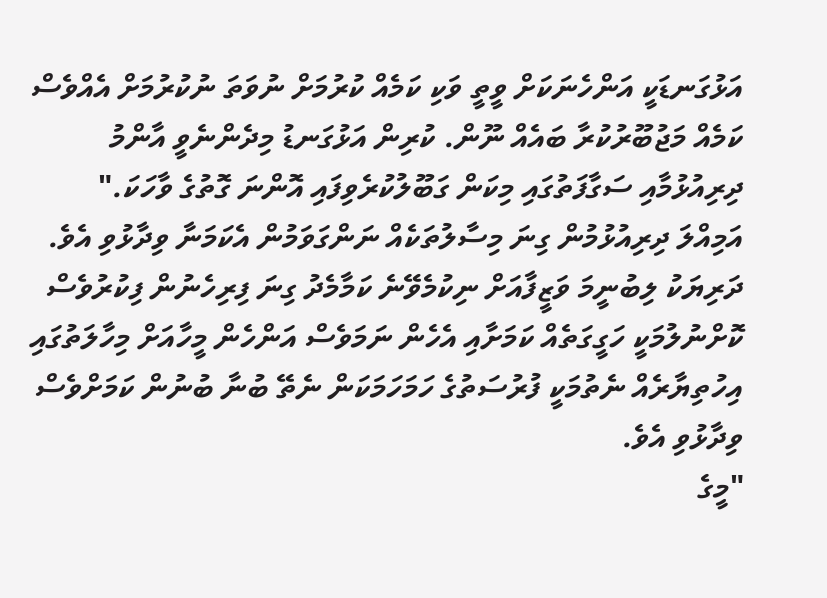އަޅުގަނޑަކީ އަންހެނަކަށް ވީތީ ވަކި ކަމެއް ކުރުމަށް ނުވަތަ ނުކުރުމަށް އެއްވެސް ކަމެއް މަޖުބޫރުކުރާ ބައެއް ނޫން. ކުރިން އަޅުގަނޑު މިދެންނެވީ އާންމު ދިރިއުޅުމާއި ސަގާފަތުގައި މިކަން ގަބޫލުކުރެވިފައި އޮންނަ ގޮތުގެ ވާހަކަ." އަމިއްލަ ދިރިއުޅުމުން ގިނަ މިސާލުތަކެއް ނަންގަވަމުން އެކަމަނާ ވިދާޅުވި އެވެ.
ދަރިޔަކު ލިބުނީމަ ވަޒީފާއަށް ނިކުމެވޭނެ ކަމާމެދު ގިނަ ފިރިހެނުން ފިކުރުވެސް ކޮށްނުލުމަކީ ހަގީގަތެއް ކަމަށާއި އެހެން ނަމަވެސް އަންހެން މީހާއަށް މިހާލަތުގައި އިހުތިޔާރެއް ނެތުމަކީ ފުރުސަތުގެ ހަމަހަމަކަން ނެތޭ ބުނާ ބުނުން ކަމަށްވެސް ވިދާޅުވި އެވެ.
"މީގެ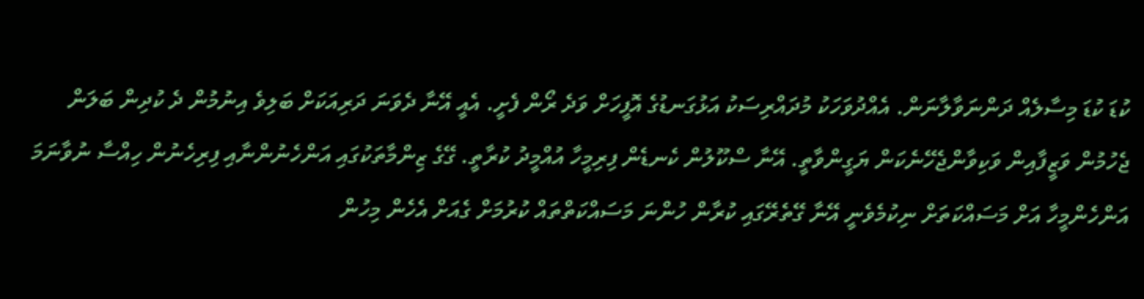ކުޑަ ކުޑަ މިސާލެއް ދަންނަވާލާނަން. އެއްދުވަހަކު މުދައްރިސަކު އަޅުގަނޑުގެ އޮފީހަށް ވަދެ ރޯން ފެށީ. އެއީ އޭނާ ދެވަނަ ދަރިއަކަށް ބަލިވެ އިނުމުން ދެ ކުދިން ބަލަން ޖެހުމުން ވަޒީފާއިން ވަކިވާންޖެހޭނެކަން ޔަގީންވާތީ. އޭނާ ސްކޫލުން ކެނޑެން ފިރިމީހާ އުއްމީދު ކުރާތީ. ގޭގެ ޒިންމާތަކުގައި އަންހެނުންނާއި ފިރިހެނުން ހިއްސާ ނުވާނަމަ އަންހެންމީހާ އަށް މަސައްކަތަށް ނިކުމެވެނީ އޭނާ ގޭތެރޭގައި ކުރާން ހުންނަ މަސައްކަތްތައް ކުރުމަށް ގެއަށް އެހެން މިހުން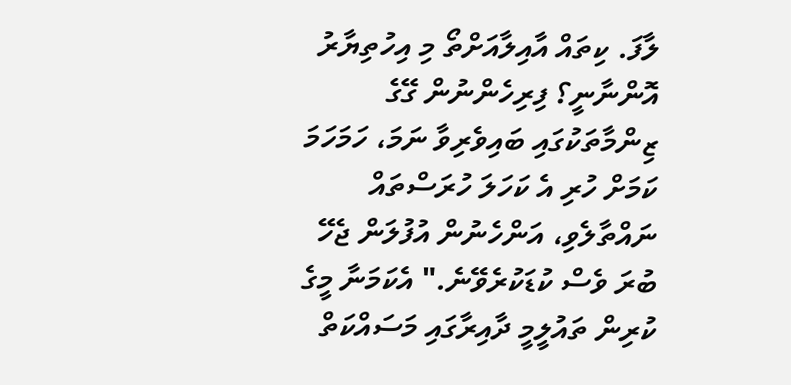ލާފަ. ކިތައް އާއިލާއަށްތޯ މި އިހުތިޔާރު އޮންނާނީ؟ ފިރިހެންނުން ގޭގެ ޒިންމާތަކުގައި ބައިވެރިވާ ނަމަ، ހަމަހަމަ ކަމަށް ހުރި އެ ކަހަލަ ހުރަސްތައް ނައްތާލެވި، އަންހެނުން އުފުލަން ޖެހޭ ބުރަ ވެސް ކުޑަކުރެވޭނެ." އެކަމަނާ މީގެ ކުރިން ތައުލީމީ ދާއިރާގައި މަސައްކަތް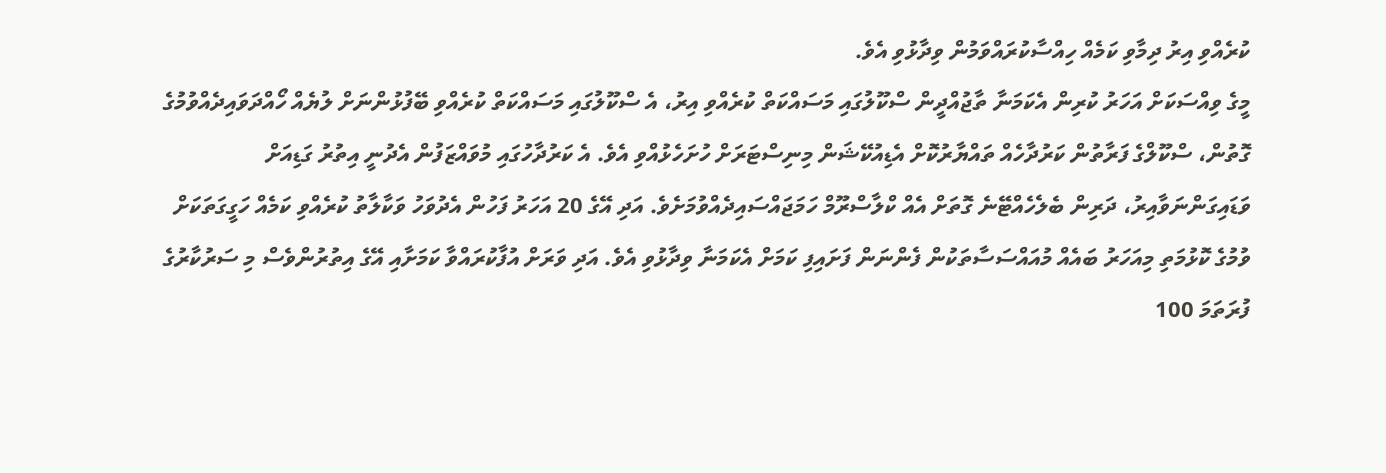ކުރެއްވި އިރު ދިމާވި ކަމެއް ހިއްސާކުރައްވަމުން ވިދާޅުވި އެވެ.
މީގެ ވިއްސަކަށް އަހަރު ކުރިން އެކަމަނާ ތާޖުއްދީން ސްކޫލުގައި މަސައްކަތް ކުރެއްވި އިރު، އެ ސްކޫލުގައި މަސައްކަތް ކުރެއްވި ބޭފުޅުންނަށް ލުޔެއް ހޯއްދަވައިދެއްވުމުގެ ގޮތުން، ސްކޫލްގެ ފަރާތުން ކަރުދާހެއް ތައްޔާރުކޮށް އެޑިއުކޭޝަން މިނިސްޓަރަށް ހުށަހެޅުއްވި އެވެ. އެ ކަރުދާހުގައި މުވައްޒަފުން އެދުނީ އިތުރު ގަޑިއަށް ވަޑައިގަންނަވާއިރު، ދަރިން ބެލެހެއްޓޭނެ ގޮތަށް އެއް ކްލާސްރޫމް ހަމަޖައްސައިދެއްވުމަށެވެ. އަދި އޭގެ 20 އަހަރު ފަހުން އެދުވަހު ވަކާލާތު ކުރެއްވި ކަމެއް ހަގީގަތަކަށް ވުމުގެ ކޮޅުމަތި މިއަހަރު ބައެއް މުއައްސަސާތަކުން ފެންނަން ފަށައިފި ކަމަށް އެކަމަނާ ވިދާޅުވި އެވެ. އަދި ވަރަށް އުފާކުރައްވާ ކަމަށާއި އޭގެ އިތުރުންވެސް މި ސަރުކާރުގެ ފުރަތަމަ 100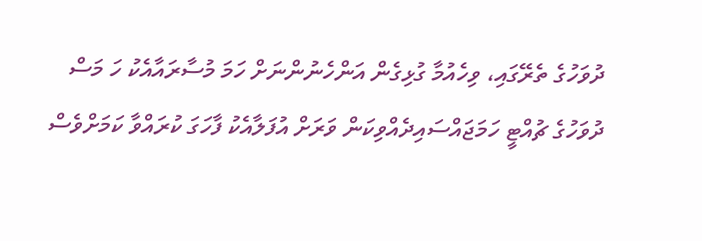ދުވަހުގެ ތެރޭގައި، ވިހެއުމާ ގުޅިގެން އަންހެނުންނަށް ހަމަ މުސާރައާއެކު ހަ މަސް ދުވަހުގެ ޗުއްޓީ ހަމަޖައްސައިދެއްވިކަން ވަރަށް އުފަލާއެކު ފާހަގަ ކުރައްވާ ކަމަށްވެސް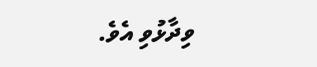ވިދާޅުވި އެވެ.